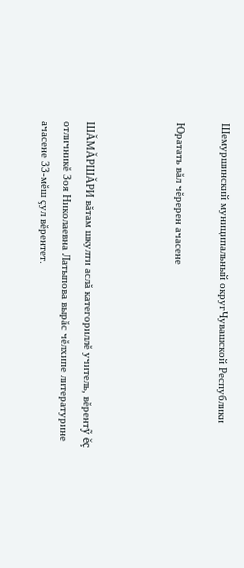Шемуршинский муниципальный округЧувашской Республики

Юратать вăл чĕререн ачасене



ШĂМĂРШĂРИ вăтам шкулти аслă категориллĕ учитель, вĕрентỹ ĕç отличникĕ Зоя Николаевна Латыпова вырăс чĕлхипе литературине ачасене 33-мĕш çул вĕрентет.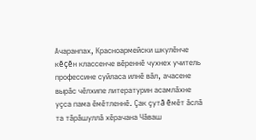Ачаранпах, Красноармейски шкулĕнче кĕçĕн классенче вĕреннĕ чухнех учитель профессине суйласа илнĕ вăл, ачасене вырăс чĕлхипе литературин асамлăхне уçса пама ĕмĕтленнĕ. Çак çутă ĕмĕт ăслă та тăрăшуллă хĕрачана Чăваш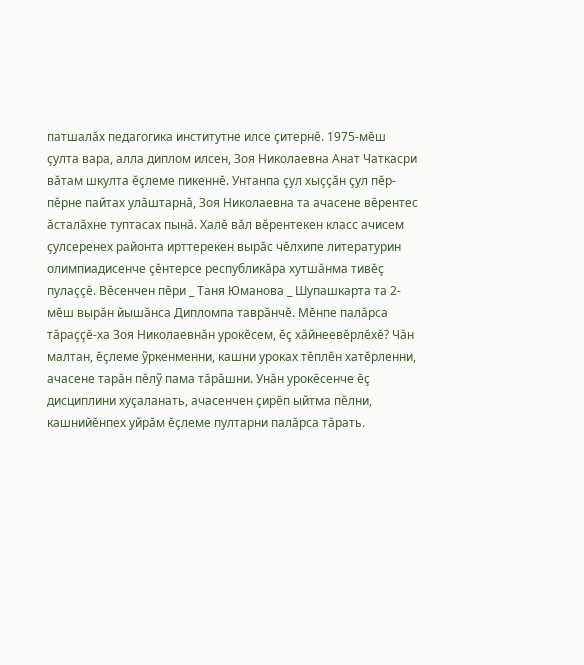патшалăх педагогика институтне илсе çитернĕ. 1975-мĕш çулта вара, алла диплом илсен, Зоя Николаевна Анат Чаткасри вăтам шкулта ĕçлеме пикеннĕ. Унтанпа çул хыççăн çул пĕр-пĕрне пайтах улăштарнă, Зоя Николаевна та ачасене вĕрентес ăсталăхне туптасах пынă. Халĕ вăл вĕрентекен класс ачисем çулсеренех районта ирттерекен вырăс чĕлхипе литературин олимпиадисенче çĕнтерсе республикăра хутшăнма тивĕç пулаççĕ. Вĕсенчен пĕри _ Таня Юманова _ Шупашкарта та 2-мĕш вырăн йышăнса Дипломпа таврăнчĕ. Мĕнпе палăрса тăраççĕ-ха Зоя Николаевнăн урокĕсем, ĕç хăйнеевĕрлĕхĕ? Чăн малтан, ĕçлеме ỹркенменни, кашни уроках тĕплĕн хатĕрленни, ачасене тарăн пĕлỹ пама тăрăшни. Унăн урокĕсенче ĕç дисциплини хуçаланать, ачасенчен çирĕп ыйтма пĕлни, кашнийĕнпех уйрăм ĕçлеме пултарни палăрса тăрать.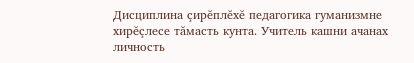Дисциплина çирĕплĕхĕ педагогика гуманизмне хирĕçлесе тăмасть кунта. Учитель кашни ачанах личность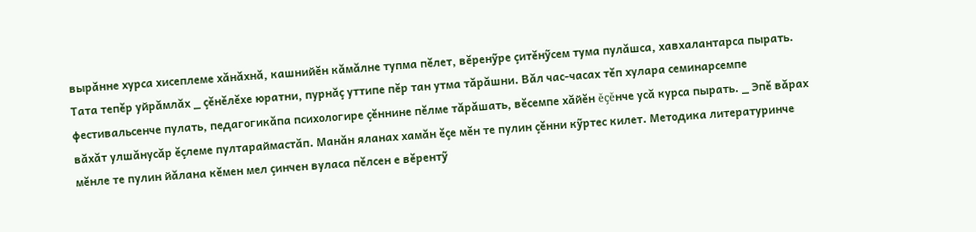вырăнне хурса хисеплеме хăнăхнă, кашнийĕн кăмăлне тупма пĕлет, вĕренỹре çитĕнỹсем тума пулăшса, хавхалантарса пырать. Тата тепĕр уйрăмлăх _ çĕнĕлĕхе юратни, пурнăç уттипе пĕр тан утма тăрăшни. Вăл час-часах тĕп хулара семинарсемпе фестивальсенче пулать, педагогикăпа психологире çĕннине пĕлме тăрăшать, вĕсемпе хăйĕн ĕçĕнче усă курса пырать. _ Эпĕ вăрах вăхăт улшăнусăр ĕçлеме пултараймастăп. Манăн яланах хамăн ĕçе мĕн те пулин çĕнни кỹртес килет. Методика литературинче мĕнле те пулин йăлана кĕмен мел çинчен вуласа пĕлсен е вĕрентỹ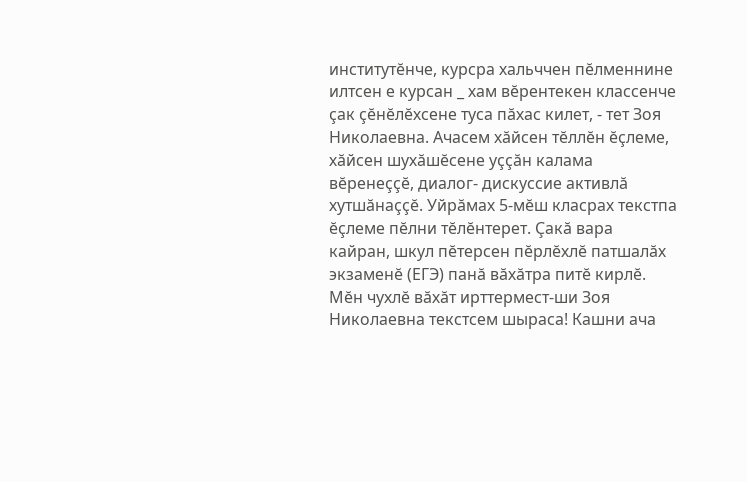институтĕнче, курсра хальччен пĕлменнине илтсен е курсан _ хам вĕрентекен классенче çак çĕнĕлĕхсене туса пăхас килет, - тет Зоя Николаевна. Ачасем хăйсен тĕллĕн ĕçлеме, хăйсен шухăшĕсене уççăн калама вĕренеççĕ, диалог- дискуссие активлă хутшăнаççĕ. Уйрăмах 5-мĕш класрах текстпа ĕçлеме пĕлни тĕлĕнтерет. Çакă вара кайран, шкул пĕтерсен пĕрлĕхлĕ патшалăх экзаменĕ (ЕГЭ) панă вăхăтра питĕ кирлĕ. Мĕн чухлĕ вăхăт ирттермест-ши Зоя Николаевна текстсем шыраса! Кашни ача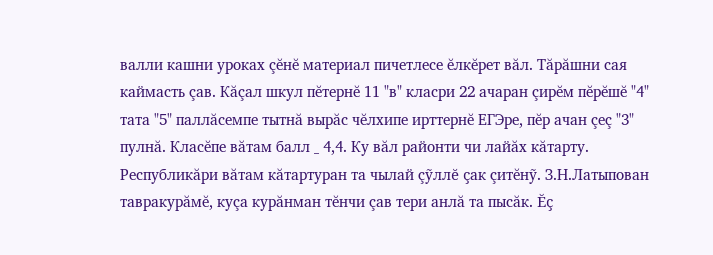валли кашни уроках çĕнĕ материал пичетлесе ĕлкĕрет вăл. Тăрăшни сая каймасть çав. Кăçал шкул пĕтернĕ 11 "в" класри 22 ачаран çирĕм пĕрĕшĕ "4" тата "5" паллăсемпе тытнă вырăс чĕлхипе ирттернĕ ЕГЭре, пĕр ачан çеç "3" пулнă. Класĕпе вăтам балл _ 4,4. Ку вăл районти чи лайăх кăтарту. Республикăри вăтам кăтартуран та чылай çỹллĕ çак çитĕнỹ. З.Н.Латыпован тавракурăмĕ, куçа курăнман тĕнчи çав тери анлă та пысăк. Ĕç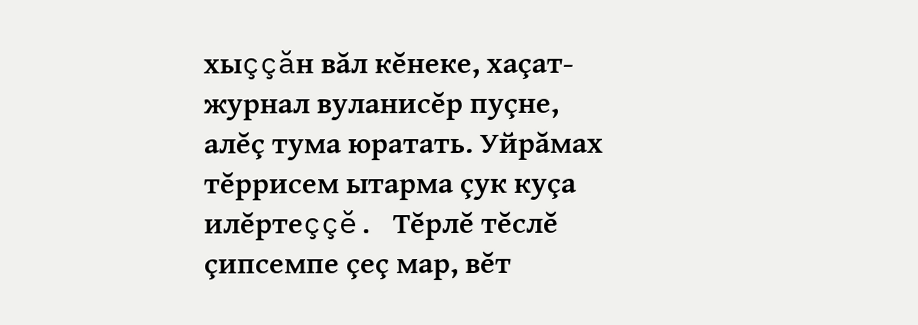хыççăн вăл кĕнеке, хаçат-журнал вуланисĕр пуçне, алĕç тума юратать. Уйрăмах тĕррисем ытарма çук куçа илĕртеççĕ. Тĕрлĕ тĕслĕ çипсемпе çеç мар, вĕт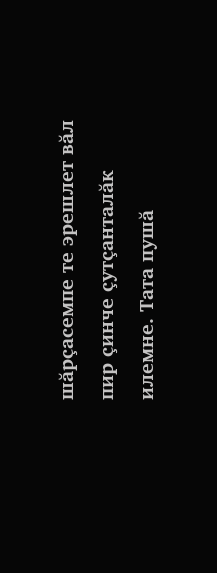шăрçасемпе те эрешлет вăл пир çинче çутçанталăк илемне. Тата пушă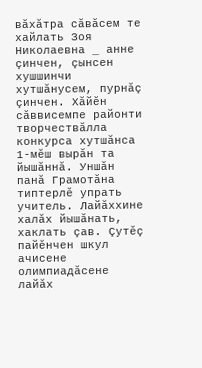вăхăтра сăвăсем те хайлать Зоя Николаевна _ анне çинчен, çынсен хушшинчи хутшăнусем, пурнăç çинчен. Хăйĕн сăввисемпе районти творчествăлла конкурса хутшăнса 1-мĕш вырăн та йышăннă. Уншăн панă Грамотăна типтерлĕ упрать учитель. Лайăххине халăх йышăнать, хаклать çав. Çутĕç пайĕнчен шкул ачисене олимпиадăсене лайăх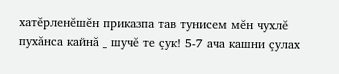хатĕрленĕшĕн приказпа тав тунисем мĕн чухлĕ пухăнса кайнă _ шучĕ те çук! 5-7 ача кашни çулах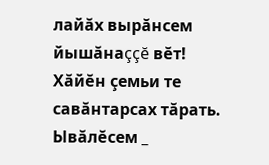лайăх вырăнсем йышăнаççĕ вĕт! Хăйĕн çемьи те савăнтарсах тăрать. Ывăлĕсем _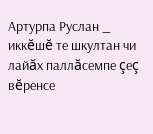Артурпа Руслан _ иккĕшĕ те шкултан чи лайăх паллăсемпе çеç вĕренсе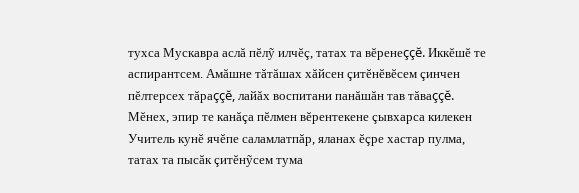тухса Мускавра аслă пĕлỹ илчĕç, татах та вĕренеççĕ. Иккĕшĕ те аспирантсем. Амăшне тăтăшах хăйсен çитĕнĕвĕсем çинчен пĕлтерсех тăраççĕ, лайăх воспитани панăшăн тав тăваççĕ. Мĕнех, эпир те канăçа пĕлмен вĕрентекене çывхарса килекен Учитель кунĕ ячĕпе саламлатпăр, яланах ĕçре хастар пулма, татах та пысăк çитĕнỹсем тума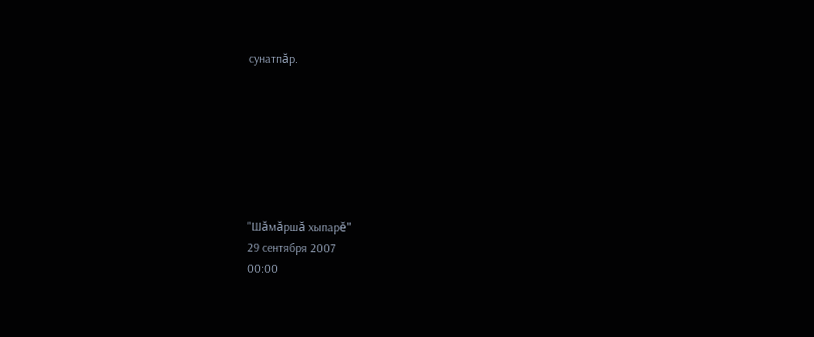сунатпăр.







"Шăмăршă хыпарĕ"
29 сентября 2007
00:00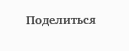Поделиться